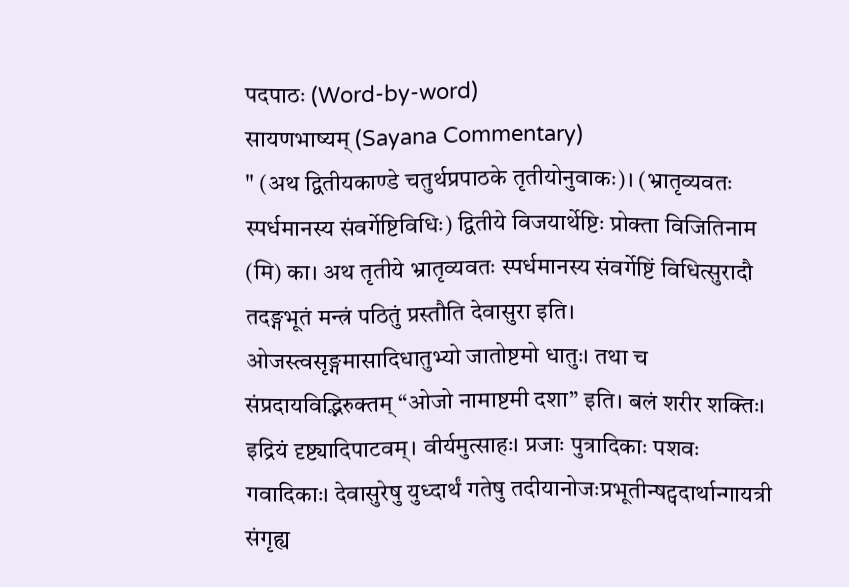पदपाठः (Word-by-word)
सायणभाष्यम् (Sayana Commentary)
" (अथ द्वितीयकाण्डे चतुर्थप्रपाठके तृतीयोनुवाकः)। (भ्रातृव्यवतः स्पर्धमानस्य संवर्गेष्टिविधिः) द्वितीये विजयार्थेष्टिः प्रोक्ता विजितिनाम (मि) का। अथ तृतीये भ्रातृव्यवतः स्पर्धमानस्य संवर्गेष्टिं विधित्सुरादौ तदङ्गभूतं मन्त्रं पठितुं प्रस्तौति देवासुरा इति। ओजस्त्वसृङ्गमासादिधातुभ्यो जातोष्टमो धातुः। तथा च संप्रदायविद्भिरुक्तम् “ओजो नामाष्टमी दशा” इति। बलं शरीर शक्तिः। इद्रियं दृष्ट्यादिपाटवम्। वीर्यमुत्साहः। प्रजाः पुत्रादिकाः पशवः गवादिकाः। देवासुरेषु युध्दार्थं गतेषु तदीयानोजःप्रभूतीन्षट्पदार्थान्गायत्री संगृह्य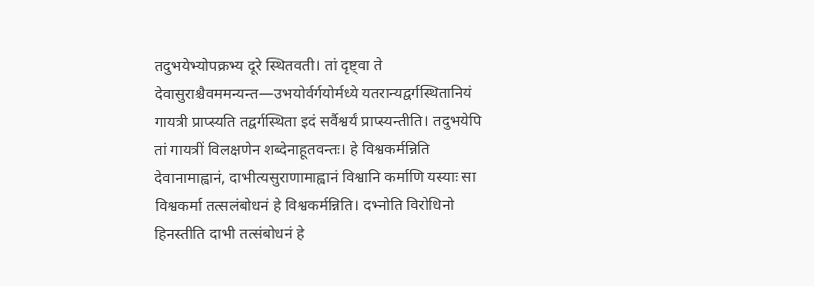तदुभयेभ्योपक्रभ्य दूरे स्थितवती। तां दृष्ट्वा ते देवासुराश्चैवममन्यन्त—उभयोर्वर्गयोर्मध्ये यतरान्यद्वर्गस्थितानियं गायत्री प्राप्स्यति तद्वर्गस्थिता इदं सर्वैश्वर्यं प्राप्स्यन्तीति। तदुभयेपि तां गायत्रीं विलक्षणेन शब्देनाहूतवन्तः। हे विश्वकर्मन्निति देवानामाह्वानं, दाभीत्यसुराणामाह्वानं विश्वानि कर्माणि यस्याः सा विश्वकर्मा तत्सलंबोधनं हे विश्वकर्मन्निति। दभ्नोति विरोधिनो हिनस्तीति दाभी तत्संबोधनं हे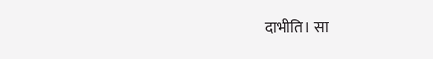दाभीति। सा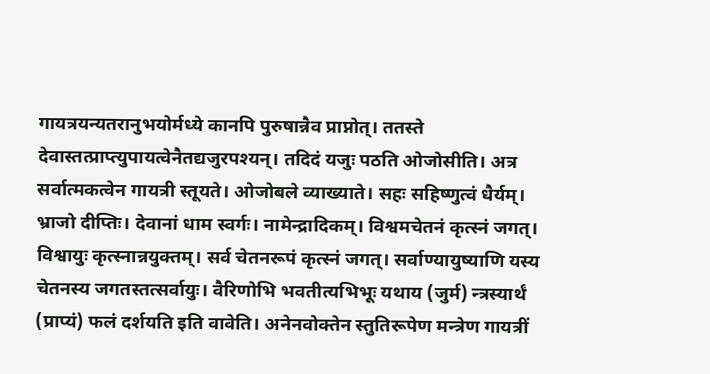गायत्रयन्यतरानुभयोर्मध्ये कानपि पुरुषान्नैव प्राप्नोत्। ततस्ते देवास्तत्प्राप्त्युपायत्वेनैतद्यजुरपश्यन्। तदिदं यजुः पठति ओजोसीति। अत्र सर्वात्मकत्वेन गायत्री स्तूयते। ओजोबले व्याख्याते। सहः सहिष्णुत्वं धैर्यम्। भ्राजो दीप्तिः। देवानां धाम स्वर्गः। नामेन्द्रादिकम्। विश्वमचेतनं कृत्स्नं जगत्। विश्वायुः कृत्स्नान्नयुक्तम्। सर्व चेतनरूपं कृत्स्नं जगत्। सर्वाण्यायुष्याणि यस्य चेतनस्य जगतस्तत्सर्वायुः। वैरिणोभि भवतीत्यभिभूः यथाय (जुर्म) न्त्रस्यार्थं (प्राप्यं) फलं दर्शयति इति वावेति। अनेनवोक्तेन स्तुतिरूपेण मन्त्रेण गायत्रीं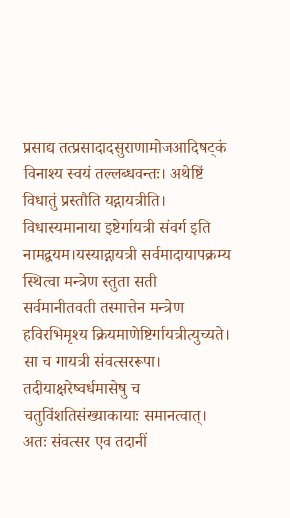प्रसाद्य तत्प्रसादादसुराणामोजआदिषट्कं विनाश्य स्वयं तल्लब्धवन्तः। अथेष्टिं विधातुं प्रस्तौति यद्गायत्रीति। विधास्यमानाया इष्टेर्गायत्री संवर्ग इति नामद्वयम।यस्याद्गायत्री सर्वमादायापक्रम्य स्थित्वा मन्त्रेण स्तुता सती सर्वमानीतवती तस्मात्तेन मन्त्रेण हविरभिमृश्य क्रियमाणेष्टिर्गायत्रीत्युच्यते। सा च गायत्री संवत्सररूपा। तदीयाक्षरेष्वर्धमासेषु च चतुविंशतिसंख्याकायाः समानत्वात्। अतः संवत्सर एव तदानीं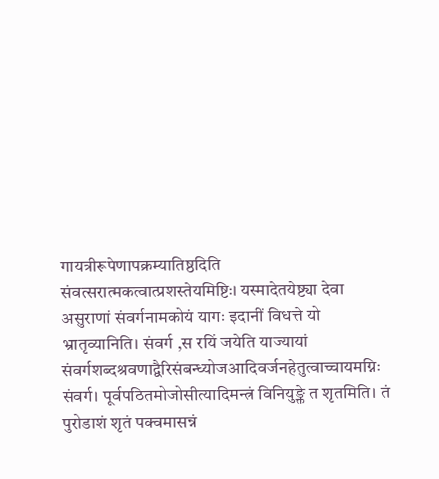गायत्रीरूपेणापक्रम्यातिष्ठदिति संवत्सरात्मकत्वात्प्रशस्तेयमिष्टिः। यस्मादेतयेष्ट्या देवा असुराणां संवर्गनामकोयं यागः इदानीं विधत्ते यो भ्रातृव्यानिति। संवर्ग ,स रयिं जयेति याज्यायां संवर्गशब्दश्रवणाद्वैरिसंबन्ध्योजआदिवर्जनहेतुत्वाच्चायमग्निः संवर्ग। पूर्वपठितमोजोसीत्यादिमन्त्रं विनियुङ्क्ते त शृतमिति। तं पुरोडाशं शृतं पक्वमासन्नं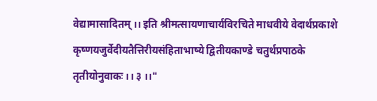वेद्यामासादितम्।। इति श्रीमत्सायणाचार्यविरचिते माधवीये वेदार्थप्रकाशे कृष्णयजुर्वेदीयतैत्तिरीयसंहिताभाष्ये द्वितीयकाण्डे चतुर्थप्रपाठके तृतीयोनुवाकः।। ३ ।।"